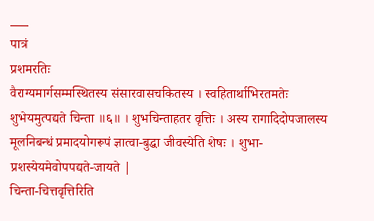___
पात्रं
प्रशमरतिः
वैराग्यमार्गसम्मस्थितस्य संसारवासचकितस्य । स्वहितार्थाभिरतमतेः शुभेयमुत्पद्यते चिन्ता ॥६॥ । शुभचिन्ताहतर वृत्तिः । अस्य रागादिदोपजालस्य मूलनिबन्धं प्रमादयोगरूपं ज्ञात्वा-बुद्धा जीवस्येति शेषः । शुभा-प्रशस्येयमेवोपपद्यते-जायते |
चिन्ता-चित्तवृत्तिरिति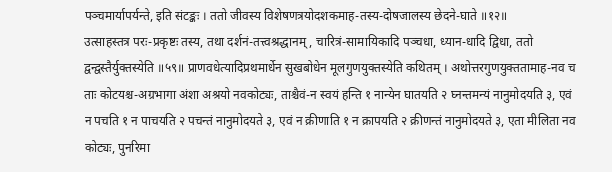पञ्चमार्यापर्यन्ते, इति संटङ्कः । ततो जीवस्य विशेषणत्रयोदशकमाह-तस्य-दोषजालस्य छेदने-घाते ॥१२॥
उत्साहस्तत्र परः-प्रकृष्टः तस्य, तथा दर्शनं-तत्त्वश्रद्धानम् , चारित्रं-सामायिकादि पञ्चधा, ध्यान-धादि द्विधा, ततो द्वन्द्वस्तैर्युक्तस्येति ॥५९॥ प्राणवधेत्यादिप्रथमार्धेन सुखबोधेन मूलगुणयुक्तस्येति कथितम् । अथोत्तरगुणयुक्ततामाह-नव च ताः कोटयश्च-अग्रभागा अंशा अश्रयो नवकोट्यः, ताश्चैवं-न स्वयं हन्ति १ नान्येन घातयति २ घ्नन्तमन्यं नानुमोदयति ३, एवं न पचति १ न पाचयति २ पचन्तं नानुमोदयते ३, एवं न क्रीणाति १ न क्रापयति २ क्रीणन्तं नानुमोदयते ३, एता मीलिता नव कोट्यः, पुनरिमा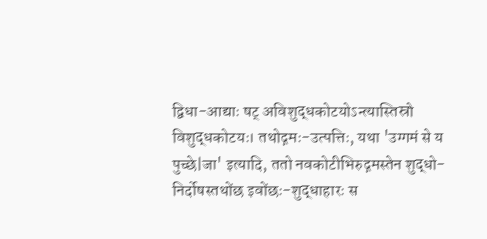द्विधा-आद्याः षट् अविशुद्धकोटयोऽन्त्यास्तिस्रो विशुद्धकोटयः। तथोद्गमः-उत्पत्तिः, यथा 'उग्गमं से य पुच्छे|जा' इत्यादि, ततो नवकोटीभिरुद्गमस्तेन शुद्धो-निर्दोषस्तथोंछ इवोंछः-शुद्धाहारः स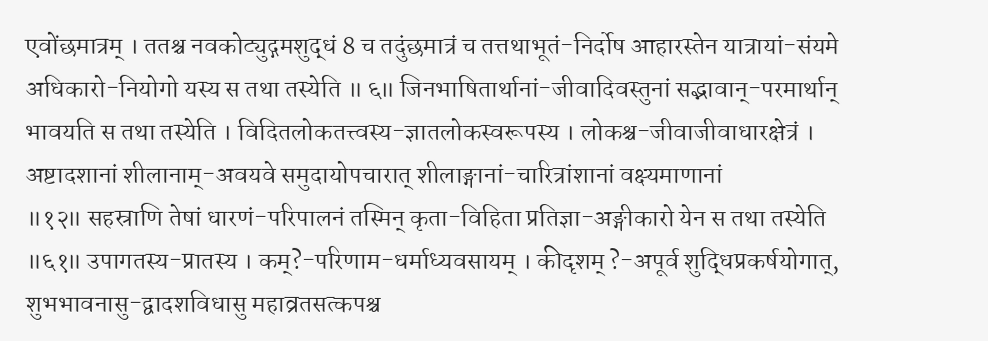एवोंछमात्रम् । ततश्च नवकोट्युद्गमशुद्धं 8 च तदुंछमात्रं च तत्तथाभूतं-निर्दोष आहारस्तेन यात्रायां-संयमे अधिकारो-नियोगो यस्य स तथा तस्येति ॥ ६॥ जिनभाषितार्थानां-जीवादिवस्तुनां सद्भावान्-परमार्थान् भावयति स तथा तस्येति । विदितलोकतत्त्वस्य-ज्ञातलोकस्वरूपस्य । लोकश्च-जीवाजीवाधारक्षेत्रं । अष्टादशानां शीलानाम्-अवयवे समुदायोपचारात् शीलाङ्गानां-चारित्रांशानां वक्ष्यमाणानां
॥१२॥ सहस्राणि तेषां धारणं-परिपालनं तस्मिन् कृता-विहिता प्रतिज्ञा-अङ्गीकारो येन स तथा तस्येति ॥६१॥ उपागतस्य-प्रातस्य । कम्?-परिणाम-धर्माध्यवसायम् । कीदृशम् ?-अपूर्व शुद्धिप्रकर्षयोगात्, शुभभावनासु-द्वादशविधासु महाव्रतसत्कपश्च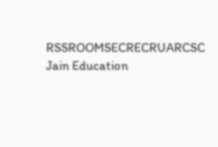RSSROOMSECRECRUARCSC
Jain Education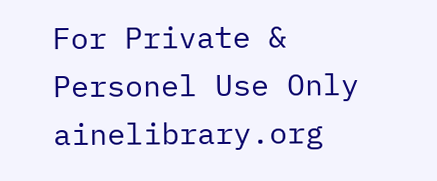For Private & Personel Use Only
ainelibrary.org